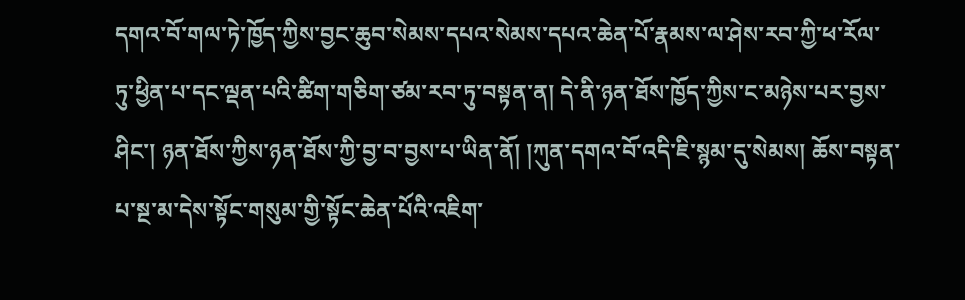དགའ་བོ་གལ་ཏེ་ཁྱོད་ཀྱིས་བྱང་ཆུབ་སེམས་དཔའ་སེམས་དཔའ་ཆེན་པོ་རྣམས་ལ་ཤེས་རབ་ཀྱི་ཕ་རོལ་ཏུ་ཕྱིན་པ་དང་ལྡན་པའི་ཚིག་གཅིག་ཙམ་རབ་ཏུ་བསྟན་ན། དེ་ནི་ཉན་ཐོས་ཁྱོད་ཀྱིས་ང་མཉེས་པར་བྱས་ཤིང་། ཉན་ཐོས་ཀྱིས་ཉན་ཐོས་ཀྱི་བྱ་བ་བྱས་པ་ཡིན་ནོ། །ཀུན་དགའ་བོ་འདི་ཇི་སྙམ་དུ་སེམས། ཆོས་བསྟན་པ་སྔ་མ་དེས་སྟོང་གསུམ་གྱི་སྟོང་ཆེན་པོའི་འཇིག་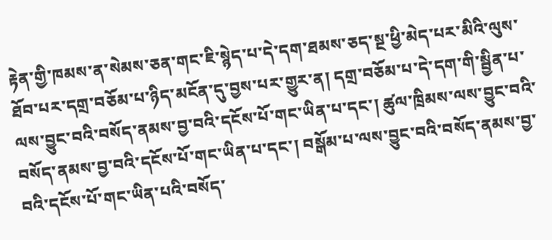རྟེན་གྱི་ཁམས་ན་སེམས་ཅན་གང་ཇི་སྙེད་པ་དེ་དག་ཐམས་ཅད་སྔ་ཕྱི་མེད་པར་མིའི་ལུས་ཐོབ་པར་དགྲ་བཅོམ་པ་ཉིད་མངོན་དུ་བྱས་པར་གྱུར་ན། དགྲ་བཅོམ་པ་དེ་དག་གི་སྦྱིན་པ་ལས་བྱུང་བའི་བསོད་ནམས་བྱ་བའི་དངོས་པོ་གང་ཡིན་པ་དང་། ཚུལ་ཁྲིམས་ལས་བྱུང་བའི་བསོད་ནམས་བྱ་བའི་དངོས་པོ་གང་ཡིན་པ་དང་། བསྒོམ་པ་ལས་བྱུང་བའི་བསོད་ནམས་བྱ་བའི་དངོས་པོ་གང་ཡིན་པའི་བསོད་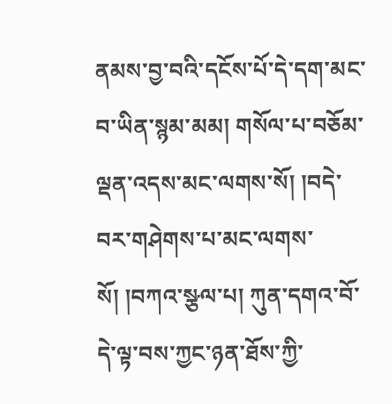ནམས་བྱ་བའི་དངོས་པོ་དེ་དག་མང་བ་ཡིན་སྙམ་མམ། གསོལ་པ་བཅོམ་ལྡན་འདས་མང་ལགས་སོ། །བདེ་བར་གཤེགས་པ་མང་ལགས་སོ། །བཀའ་སྩལ་པ། ཀུན་དགའ་བོ་དེ་ལྟ་བས་ཀྱང་ཉན་ཐོས་ཀྱི་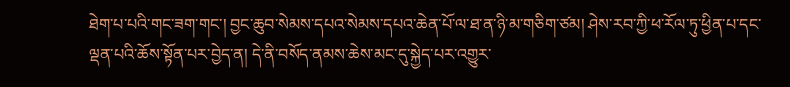ཐེག་པ་པའི་གང་ཟག་གང་། བྱང་ཆུབ་སེམས་དཔའ་སེམས་དཔའ་ཆེན་པོ་ལ་ཐ་ན་ཉི་མ་གཅིག་ཙམ། ཤེས་རབ་ཀྱི་ཕ་རོལ་ཏུ་ཕྱིན་པ་དང་ལྡན་པའི་ཆོས་སྟོན་པར་བྱེད་ན། དེ་ནི་བསོད་ནམས་ཆེས་མང་དུ་སྐྱེད་པར་འགྱུར་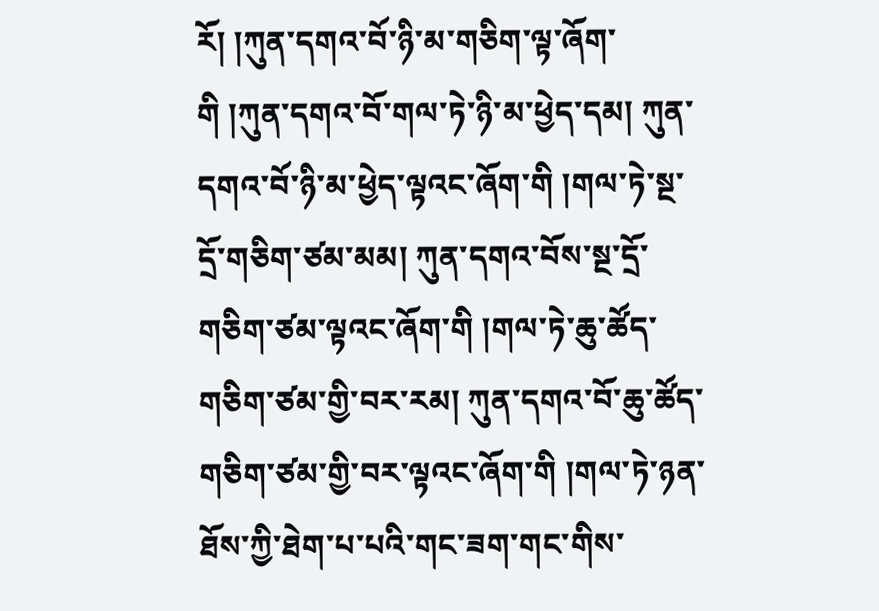རོ། །ཀུན་དགའ་བོ་ཉི་མ་གཅིག་ལྟ་ཞོག་གི །ཀུན་དགའ་བོ་གལ་ཏེ་ཉི་མ་ཕྱེད་དམ། ཀུན་དགའ་བོ་ཉི་མ་ཕྱེད་ལྟའང་ཞོག་གི །གལ་ཏེ་སྔ་དྲོ་གཅིག་ཙམ་མམ། ཀུན་དགའ་བོས་སྔ་དྲོ་གཅིག་ཙམ་ལྟའང་ཞོག་གི །གལ་ཏེ་ཆུ་ཚོད་གཅིག་ཙམ་གྱི་བར་རམ། ཀུན་དགའ་བོ་ཆུ་ཚོད་གཅིག་ཙམ་གྱི་བར་ལྟའང་ཞོག་གི །གལ་ཏེ་ཉན་ཐོས་ཀྱི་ཐེག་པ་པའི་གང་ཟག་གང་གིས་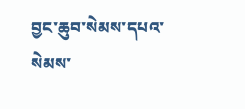བྱང་ཆུབ་སེམས་དཔའ་སེམས་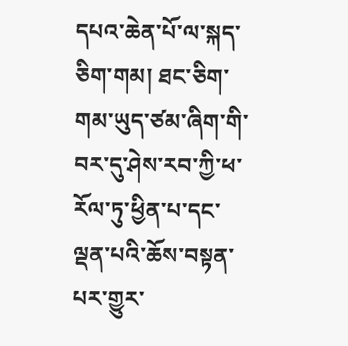དཔའ་ཆེན་པོ་ལ་སྐད་ཅིག་གམ། ཐང་ཅིག་གམ་ཡུད་ཙམ་ཞིག་གི་བར་དུ་ཤེས་རབ་ཀྱི་ཕ་རོལ་ཏུ་ཕྱིན་པ་དང་ལྡན་པའི་ཆོས་བསྟན་པར་གྱུར་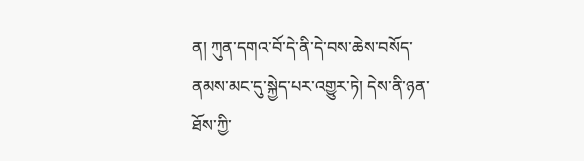ན། ཀུན་དགའ་བོ་དེ་ནི་དེ་བས་ཆེས་བསོད་ནམས་མང་དུ་སྐྱེད་པར་འགྱུར་ཏེ། དེས་ནི་ཉན་ཐོས་ཀྱི་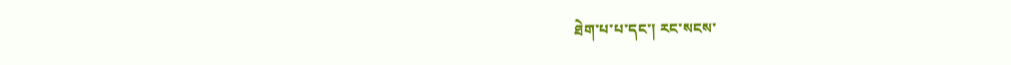ཐེག་པ་པ་དང་། རང་སངས་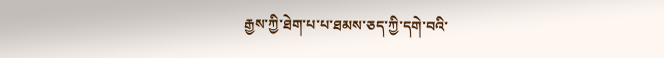རྒྱས་ཀྱི་ཐེག་པ་པ་ཐམས་ཅད་ཀྱི་དགེ་བའི་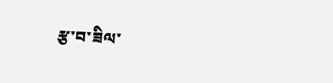རྩ་བ་ཟིལ་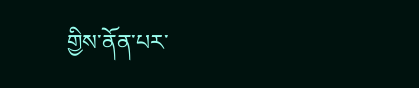གྱིས་ནོན་པར་